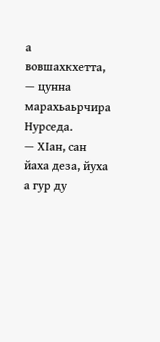а вовшахкхетта, — цунна марахьаьрчира Нурседа.
— ХIан, сан йаха деза, йуха а гур ду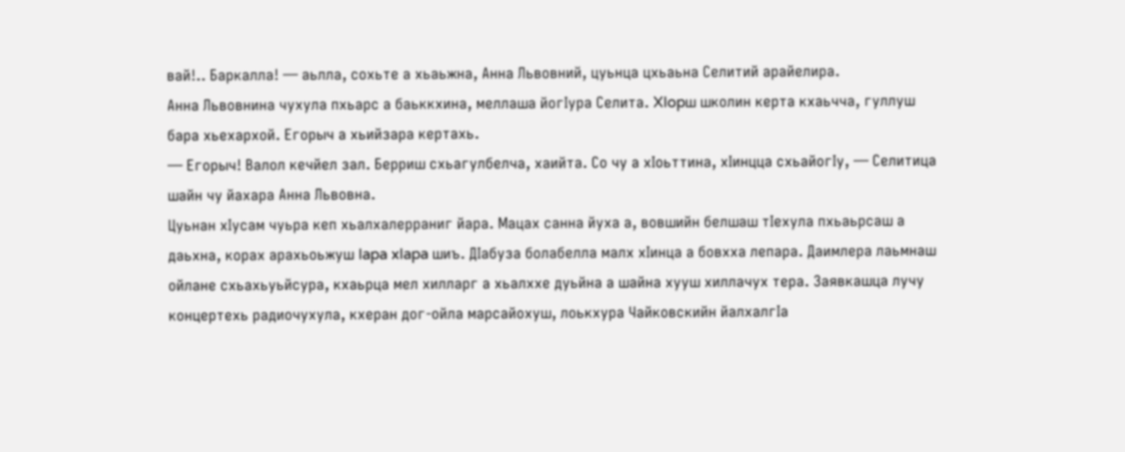вай!.. Баркалла! — аьлла, сохьте а хьаьжна, Анна Львовний, цуьнца цхьаьна Селитий арайелира.
Анна Львовнина чухула пхьарс а баьккхина, меллаша йогIура Селита. XIopш школин керта кхаьчча, гуллуш бара хьехархой. Егорыч а хьийзара кертахь.
— Егорыч! Валол кечйел зал. Берриш схьагулбелча, хаийта. Со чу а хIоьттина, хIинцца схьайогIу, — Селитица шайн чу йахара Анна Львовна.
Цуьнан хIусам чуьра кеп хьалхалерраниг йара. Мацах санна йуха а, вовшийн белшаш тIехула пхьаьрсаш а даьхна, корах арахьоьжуш Iapa xIapa шиъ. ДIабуза болабелла малх хIинца а бовхха лепара. Даимлера лаьмнаш ойлане схьахьуьйсура, кхаьрца мел хилларг а хьалххе дуьйна а шайна хууш хиллачух тера. Заявкашца лучу концертехь радиочухула, кхеран дог-ойла марсайохуш, лоькхура Чайковскийн йалхалгIа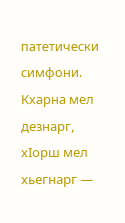патетически симфони. Кхарна мел дезнарг, хIорш мел хьегнарг —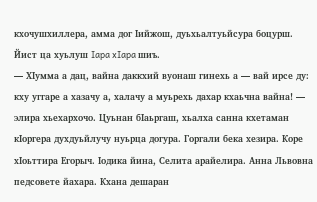кхочушхиллера, амма дог Iийжош, дуьхьалтуьйсура боцурш. Йист ца хуьлуш Iapa xIapa шиъ.
— ХIумма а дац, вайна даккхий вуонаш гинехь а — вай ирсе ду: кху уггаре а хазачу а, халачу а муьрехь дахар кхаьчна вайна! — элира хьехархочо. Цуьнан бIаьргаш, хьалха санна кхетаман кIоргера духдуьйлучу нуьрца догура. Горгали бека хезира. Коре хIоьттира Егорыч. Iодика йина, Селита арайелира. Анна Львовна педсовете йахара. Кхана дешаран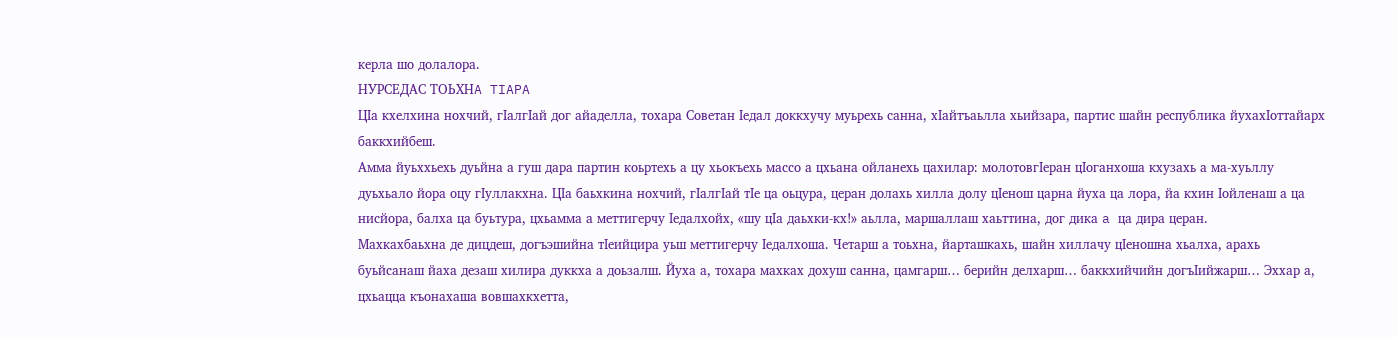керла шо долалора.
НУРСЕДАС TOЬХНA TIAPA
ЦIа кхелхина нохчий, гIалгIай дог айаделла, тохара Советан Iедал доккхучу муьрехь санна, хIайтъаьлла хьийзара, партис шайн республика йухахIоттайарх баккхийбеш.
Амма йуьххьехь дуьйна а гуш дара партин коьртехь а цу хьокъехь массо а цхьана ойланехь цахилар: молотовгIеран цIоганхоша кхузахь а ма-хуьллу дуьхьало йора оцу гIуллакхна. ЦIа баьхкина нохчий, гIалгIай тIе ца оьцура, церан долахь хилла долу цIенош царна йуха ца лора, йа кхин Iойленаш а ца нисйора, балха ца буьтура, цхьамма а меттигерчу Iедалхойх, «шу цIа даьхки-кх!» аьлла, маршаллаш хаьттина, дог дика a ца дира церан.
Махкахбаьхна де дицдеш, догъэшийна тIеийцира уьш меттигерчу Iедалхоша. Четарш а тоьхна, йарташкахь, шайн хиллачу цIеношна хьалха, арахь буьйсанаш йаха дезаш хилира дуккха а доьзалш. Йуха а, тохара махках дохуш санна, цамгарш… берийн делхарш… баккхийчийн догъIийжарш… Эххар а, цхьацца къонахаша вовшахкхетта,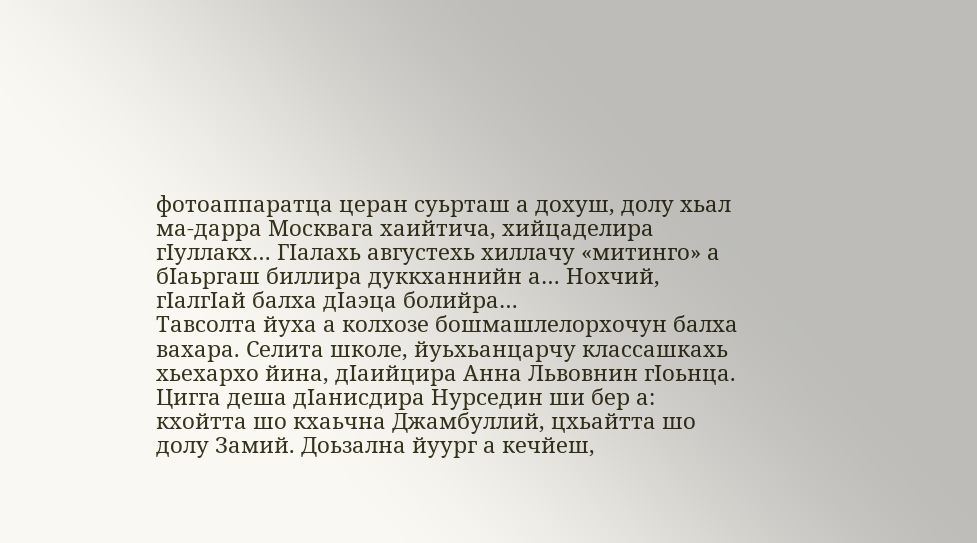фотоаппаратца церан суьрташ а дохуш, долу хьал ма-дарра Москвага хаийтича, хийцаделира гIуллакх… ГIалахь августехь хиллачу «митинго» а бIаьргаш биллира дуккханнийн а… Нохчий, гIалгIай балха дIаэца болийра…
Тавсолта йуха а колхозе бошмашлелорхочун балха вахара. Селита школе, йуьхьанцарчу классашкахь хьехархо йина, дIаийцира Анна Львовнин гIоьнца. Цигга деша дIанисдира Нурседин ши бер а: кхойтта шо кхаьчна Джамбуллий, цхьайтта шо долу Замий. Доьзална йуург а кечйеш,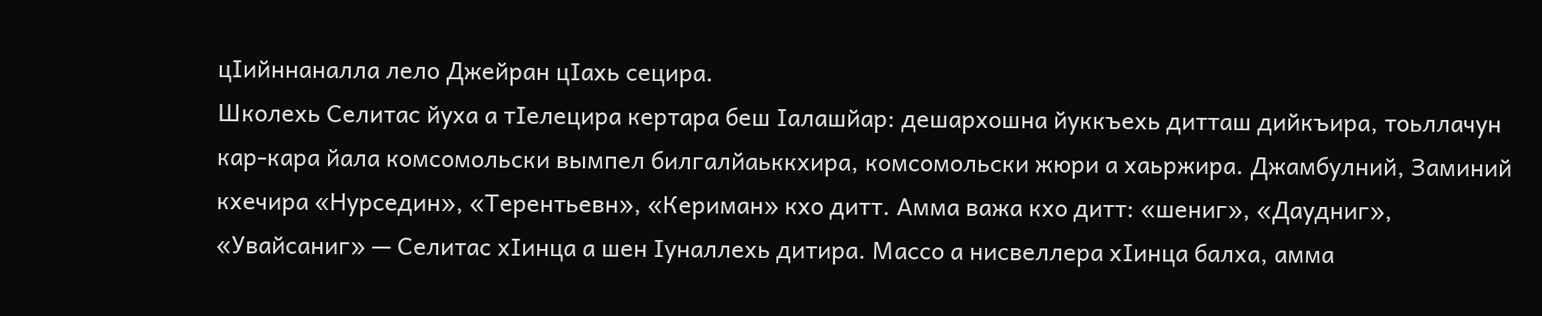цIийннаналла лело Джейран цIахь сецира.
Школехь Селитас йуха а тIелецира кертара беш Iалашйар: дешархошна йуккъехь дитташ дийкъира, тоьллачун кар-кара йала комсомольски вымпел билгалйаьккхира, комсомольски жюри а хаьржира. Джамбулний, Заминий кхечира «Нурседин», «Терентьевн», «Кериман» кхо дитт. Амма важа кхо дитт: «шениг», «Даудниг», «Увайсаниг» — Селитас хIинца а шен Iуналлехь дитира. Массо а нисвеллера хIинца балха, амма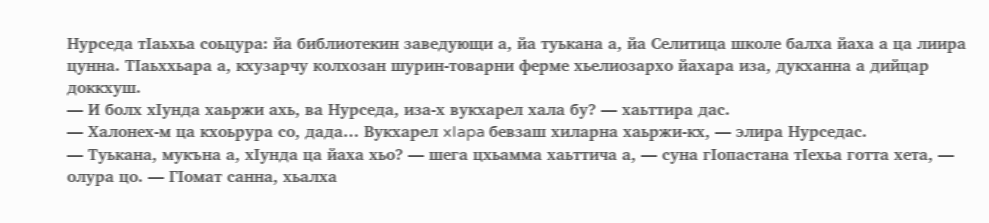Нурседа тIаьхьа соьцура: йа библиотекин заведующи а, йа туькана а, йа Селитица школе балха йаха а ца лиира цунна. ТIаьххьара а, кхузарчу колхозан шурин-товарни ферме хьелиозархо йахара иза, дукханна а дийцар доккхуш.
— И болх хIунда хаьржи ахь, ва Нурседа, иза-х вукхарел хала бу? — хаьттира дас.
— Халонех-м ца кхоьрура со, дада… Вукхарел xIapa бевзаш хиларна хаьржи-кх, — элира Нурседас.
— Туькана, мукъна а, хIунда ца йаха хьо? — шега цхьамма хаьттича а, — суна гIопастана тIехьа готта хета, — олура цо. — ГIoмат санна, хьалха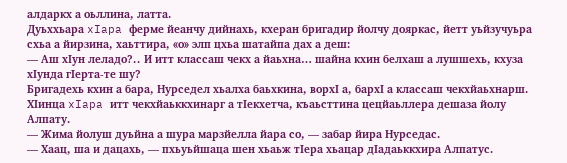алдаркх а оьллина, латта.
Дуьххьара xIapa ферме йеанчу дийнахь, кхеран бригадир йолчу дояркас, йетт уьйзучуьра схьа а йирзина, хаьттира, «о» элп цхьа шатайпа дах а деш:
— Аш хIун леладо?.. И итт классаш чекх а йаьхна… шайна кхин белхаш а лушшехь, кхуза хIунда гIерта-те шу?
Бригадехь кхин а бара, Нурседел хьалха баьхкина, ворхI а, бархI а классаш чекхйаьхнарш. ХIинца xIapa итт чекхйаьккхинарг а тIекхетча, къаьсттина цецйаьллера дешаза йолу Алпату.
— Жима йолуш дуьйна а шура марзйелла йара со, — забар йира Нурседас.
— Хаац, ша и дацахь, — пхьуьйшаца шен хьаьж тIера хьацар дIадаьккхира Алпатус.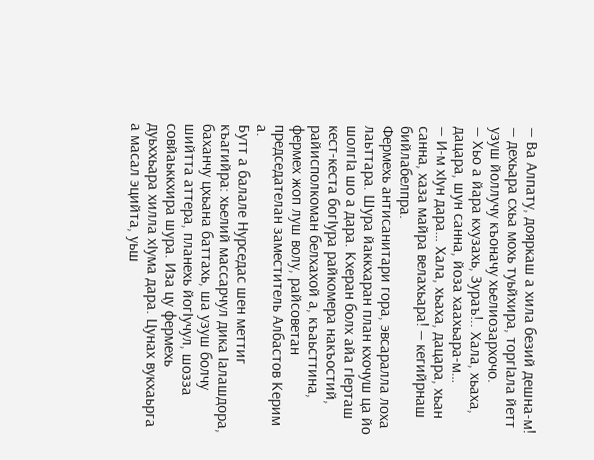— Ва Алпату, дояркаш а хила безий дешна-м! — дехьара схьа мохь туьйхира, торгIала йетт узуш йоллучу къоначу хьелиозархочо.
— Хьо а йара кхузахь, Зураъ!.. Хала, хьаха, дацара, шун санна, йоза хаахьара-м…
— И-м хIун дара… Хала, хьаха, дацара, хьан санна, хаза майра велахьара! — кегийрнаш бийлабелпра.
Фермехь антисанитари гора, эвсаралла лоха лаьттара. Шура йаккхаран план кхочуш ца йо шолгIа шо а дара. Кхеран болх айа гIерташ кест-кеста богIура райкомера накъостий, райисполкоман белхахой а, къаьсттина, фермех жоп луш волу, райсоветан председателан заместитель Албастов Керим а.
Бутт а балале Нурседас шен меттиг къагийра: хьелий массарчул дика Iалашдора, баханчу цхьана баттахь, ша узуш болчу шийтта аттера, планехь йогIучул, шозза совйаьккхира шура. Иза цу фермехь дуьххьара хилла хIума дара. Цунах вукхаьрга а масал эцийта, уьш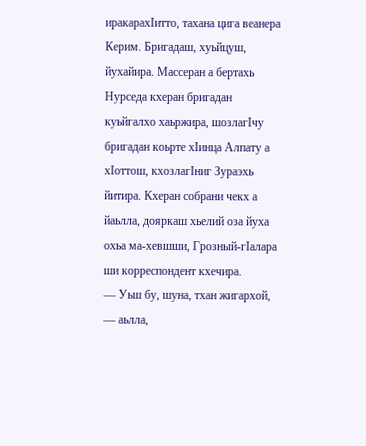иракараxIитто, тахана цига веанера Керим. Бригадаш, хуьйцуш, йухайира. Массеран а бертахь Нурседа кхеран бригадан куьйгалхо хаьржира, шозлагIчу бригадан коьрте хIинца Алпату а хIоттош, кхозлагIниг Зураэхь йитира. Кхеран собрани чекх а йаьлла, дояркаш хьелий оза йуха охьа ма-хевшши, Грозный-гIалара ши корреспондент кхечира.
— Уьш бу, шуна, тхан жигархой, — аьлла,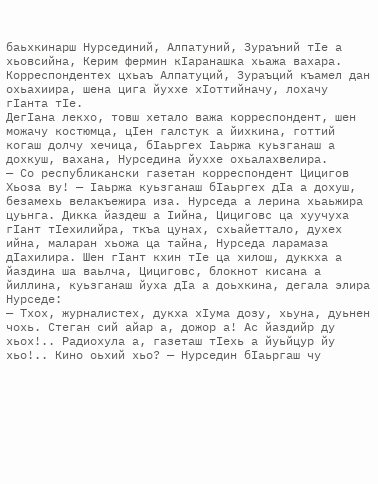баьхкинарш Нурсединий, Алпатуний, Зураъний тIе а хьовсийна, Керим фермин кIаранашка хьажа вахара.
Корреспондентех цхьаъ Алпатуций, Зураъций къамел дан охьахиира, шена цига йуххе хIоттийначу, лохачу гIанта тIе.
ДегIана лекхо, товш хетало важа корреспондент, шен можачу костюмца, цIен галстук а йихкина, готтий когаш долчу хечица, бIаьргех Iаьржа куьзганаш а дохкуш, вахана, Нурседина йуххе охьалахвелира.
— Со республикански газетан корреспондент Цицигов Хьоза ву! — Iаьржа куьзганаш бIаьргех дIа а дохуш, безамехь велакъежира иза. Нурседа а лерина хьаьжира цуьнга. Дикка йаздеш а Iийна, Цициговс ца хуучуха гIант тIехилийра, ткъа цунах, схьайеттало, духех ийна, маларан хьожа ца тайна, Нурседа ларамаза дIахилира. Шен гIант кхин тIе ца хилош, дуккха а йаздина ша ваьлча, Цициговс, блокнот кисана а йиллина, куьзганаш йуха дIа а доьхкина, дегала элира Нурседе:
— Тхох, журналистех, дукха хIума дозу, хьуна, дуьнен чохь. Стеган сий айар а, дожор а! Ас йаздийр ду хьох!.. Радиохула а, газеташ тIехь а йуьйцур йу хьо!.. Кино оьхий хьо? — Нурседин бIаьргаш чу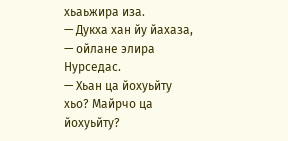хьаьжира иза.
— Дукха хан йу йахаза, — ойлане элира Нурседас.
— Хьан ца йохуьйту хьо? Майрчо ца йохуьйту?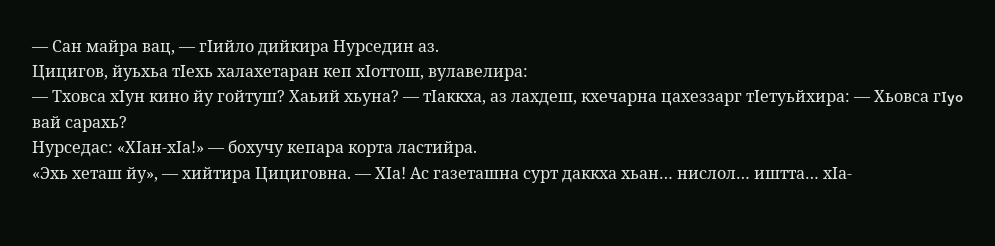— Сан майра вац, — гIийло дийкира Нурседин аз.
Цицигов, йуьхьа тIехь халахетаран кеп хIоттош, вулавелира:
— Тховса хIун кино йу гойтуш? Хаьий хьуна? — тIaккxa, аз лахдеш, кхечарна цахеззарг тIетуьйхира: — Хьовса гIyo вай сарахь?
Нурседас: «ХIан-хIа!» — бохучу кепара корта ластийра.
«Эхь хеташ йу», — хийтира Цициговна. — ХIа! Ас газеташна сурт даккха хьан… нислол… иштта… хIа-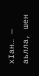хIан… — аьлла, шен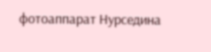фотоаппарат Нурседина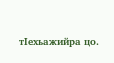тIехьажийра цо.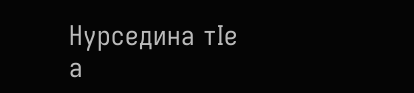Нурседина тIе а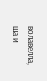волавелла, ша и